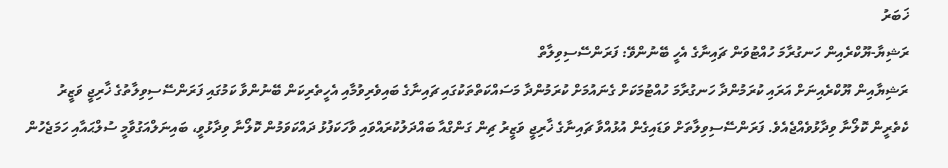ޚަބަރު
ރަޝިޔާ-ޔޫކްރެއިން ހަނގުރާމަ ހުއްޓުވަން ޗައިނާގެ އެހީ ބޭނުންވޭ: ފަރަންސޭސިވިލާތް
ރަޝިޔާއިން ޔޫކްރެއިނަށް އަރައި ކުރަމުންދާ ހަނގުރާމަ ހުއްޓުމަކަށް ގެނައުމަށް ކުރަމުންދާ މަސައްކަތްތަކުގައި ޗައިނާގެ ބައިވެރިވުމާއި އެހީތެރިކަން ބޭނުންވާ ކަމުގައި ފަރަންސޭސިވިލާތުގެ ޚާރިޖީ ވަޒީރު ކެތެރީން ކޮލޯނާ ވިދާޅުވެއްޖެއެވެ. ފަރަންސޭސިވިލާތަށް ވަޑައިގެން އުޅުއްވާ ޗައިނާގެ ޚާރިޖީ ވަޒީރު ޗިން ގަންގްއާ ބައްދަލުކުރައްވައި ވާހަކަފުޅު ދައްކަވަމުން ކޮލޯނާ ވިދާޅުވީ، ބައިނަލްއަގުވާމީ ސުލްޙައާއި ހަމަޖެހުން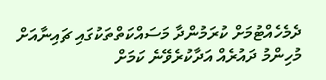ދެމެހެއްޓުމަށް ކުރަމުންދާ މަސައްކަތްތަކުގައި ޗައިނާއަށް މުހިންމު ދައުރެއް އަދާކުރެވޭނެ ކަމަށް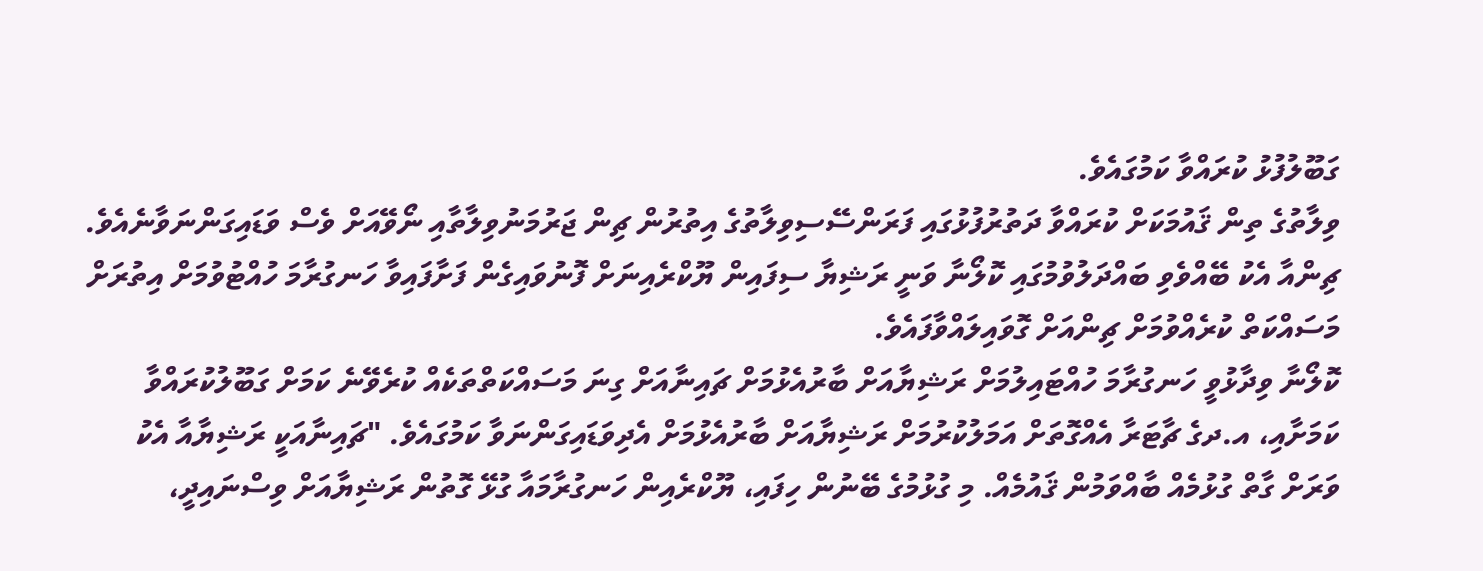ގަބޫލުފުޅު ކުރައްވާ ކަމުގައެވެ.
ވިލާތުގެ ތިން ޤައުމަކަށް ކުރައްވާ ދަތުރުފުޅުގައި ފަރަންސޭސިވިލާތުގެ އިތުރުން ޗިން ޖަރުމަނުވިލާތާއި ނޯވޭއަށް ވެސް ވަޑައިގަންނަވާނެއެވެ. ޗިންއާ އެކު ބޭއްވެވި ބައްދަލުވުމުގައި ކޮލޯނާ ވަނީ ރަޝިޔާ ސިފައިން ޔޫކްރެއިނަށް ފޮނުވައިގެން ފަށާފައިވާ ހަނގުރާމަ ހުއްޓުވުމަށް އިތުރަށް މަސައްކަތް ކުރެއްވުމަށް ޗިންއަށް ގޮވައިލައްވާފައެވެ.
ކޮލޯނާ ވިދާޅުވީ ހަނގުރާމަ ހުއްޓައިލުމަށް ރަޝިޔާއަށް ބާރުއެޅުމަށް ޗައިނާއަށް ގިނަ މަސައްކަތްތަކެއް ކުރެވޭނެ ކަމަށް ގަބޫލުކުރައްވާ ކަމަށާއި، އ.ދގެ ޗާޓަރާ އެއްގޮތަށް އަމަލުކުރުމަށް ރަޝިޔާއަށް ބާރުއެޅުމަށް އެދިވަޑައިގަންނަވާ ކަމުގައެވެ. "ޗައިނާއަކީ ރަޝިޔާއާ އެކު ވަރަށް ގާތް ގުޅުމެއް ބާއްވަމުން ޤައުމެއް. މި ގުޅުމުގެ ބޭނުން ހިފައި، ޔޫކްރެއިން ހަނގުރާމައާ ގުޅޭ ގޮތުން ރަޝިޔާއަށް ވިސްނައިދީ،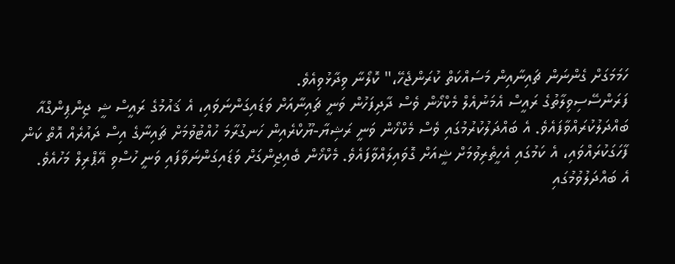ހަމަމަގަށް ގެންނަން ޗައިނާއިން މަސައްކަތް ކުރަންޖެހޭ،" ކޮލޯނާ ވިދާޅުވިއެވެ.
ފަރަންސޭސިވިލާތުގެ ރައީސް އެމަނުއެލް މެކްޚޯން ވެސް ދާދިފަހުން ވަނީ ޗައިނާއަށް ވަޑައިގަންނަވައި، އެ ޤައުމުގެ ރައީސް ޝީ ޖިންޕިންގްއާ ބައްދަލުކުރައްވާފައެވެ. އެ ބައްދަލުކުރުމުގައި ވެސް މެކްޚޯން ވަނީ ރަޝިޔާ-ޔޫކްރެއިން ހަނގުރާމަ ހުއްޓުވުމަށް ޗައިނާގެ އިސް ދައުރެއް އޮތް ކަން ފާހަގަކުރައްވައި، އެ ކަމުގައި އެހީތެރިވުމަށް ޝީއަށް ގޮވައިލައްވާފައެވެ. މެކްޚޯން ބެއިޖިންގަށް ވަޑައިގަންނަވާފައި ވަނީ ހުސްވި އޭޕްރިލް މަހުއެވެ.
އެ ބައްދަލުވުމުގައި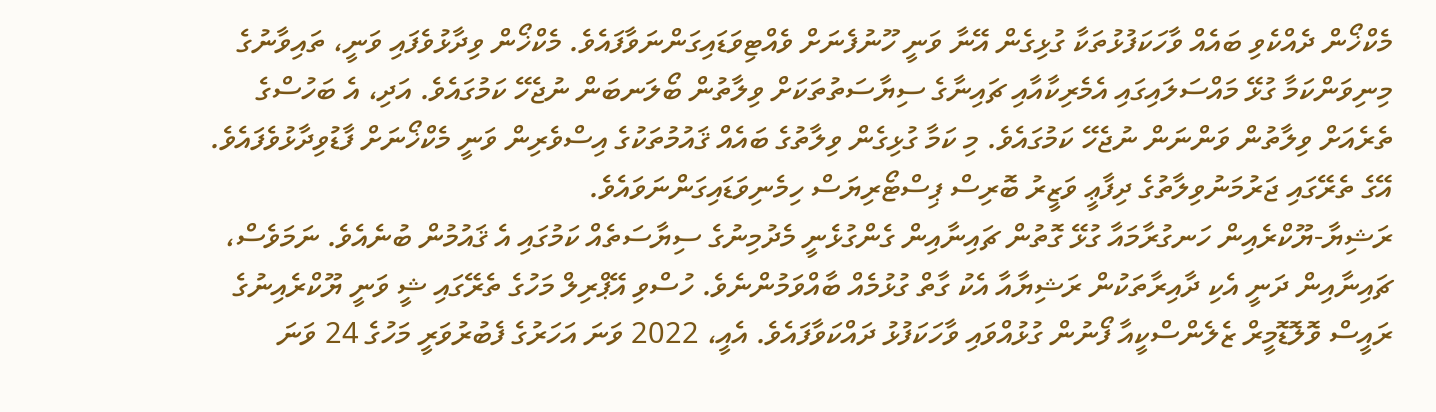މެކްޚޯން ދެއްކެވި ބައެއް ވާހަކަފުޅުތަކާ ގުޅިގެން އޭނާ ވަނީ ހޫނުފެނަށް ވެއްޓިވަޑައިގަންނަވާފައެވެ. މެކްޚޯން ވިދާޅުވެފައި ވަނީ، ތައިވާނުގެ މިނިވަންކަމާ ގުޅޭ މައްސަލައިގައި އެމެރިކާއާއި ޗައިނާގެ ސިޔާސަތުތަކަށް ވިލާތުން ބޯލަނބަން ނުޖެހޭ ކަމުގައެވެ. އަދި، އެ ބަހުސްގެ ތެރެއަށް ވިލާތުން ވަންނަން ނުޖެހޭ ކަމުގައެވެ. މި ކަމާ ގުޅިގެން ވިލާތުގެ ބައެއް ޤައުމުތަކުގެ އިސްވެރިން ވަނީ މެކްޚޯނަށް ފާޑުވިދާޅުވެފައެވެ. އޭގެ ތެރޭގައި ޖަރުމަނުވިލާތުގެ ދިފާޢީ ވަޒީރު ބޮރިސް ޕިސްޓޯރިޔަސް ހިމެނިވަޑައިގަންނަވައެވެ.
ރަޝިޔާ-ޔޫކްރެއިން ހަނގުރާމައާ ގުޅޭ ގޮތުން ޗައިނާއިން ގެންގުޅެނީ މެދުމިނުގެ ސިޔާސަތެއް ކަމުގައި އެ ޤައުމުން ބުނެއެވެ. ނަމަވެސް، ޗައިނާއިން ދަނީ އެކި ދާއިރާތަކުން ރަޝިޔާއާ އެކު ގާތް ގުޅުމެއް ބާއްވަމުންނެވެ. ހުސްވި އޭޕްރިލް މަހުގެ ތެރޭގައި ޝީ ވަނީ ޔޫކްރެއިނުގެ ރައީސް ވޮލޮޑޮމީރް ޒެލެންސްކީއާ ފޯނުން ގުޅުއްވައި ވާހަކަފުޅު ދައްކަވާފައެވެ. އެއީ، 2022 ވަނަ އަހަރުގެ ފެބުރުވަރީ މަހުގެ 24 ވަނަ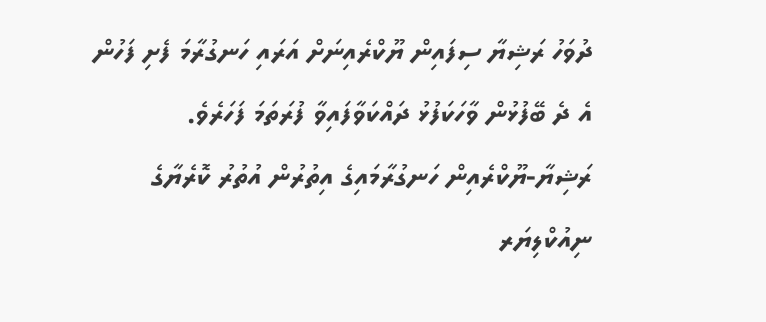ދުވަހު ރަޝިޔާ ސިފައިން ޔޫކްރެއިނަށް އަރައި ހަނގުރާމަ ފެށި ފަހުން އެ ދެ ބޭފުޅުން ވާހަކަފުޅު ދައްކަވާފައިވާ ފުރަތަމަ ފަހަރެވެ.
ރަޝިޔާ-ޔޫކްރެއިން ހަނގުރާމައިގެ އިތުރުން އުތުރު ކޮރެޔާގެ ނިއުކްލިޔަރ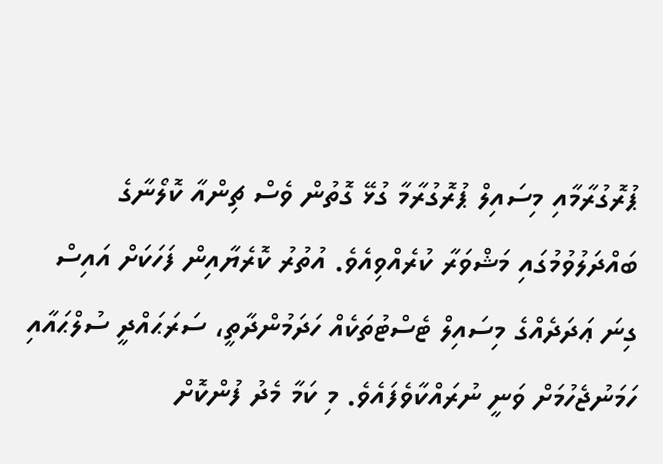ޕުރޮގުރާމާއި މިސައިލް ޕުރޮގުރާމާ ގުޅޭ ގޮތުން ވެސް ޗިންއާ ކޮލޯނާގެ ބައްދަލުވުމުގައި މަޝްވަރާ ކުރެއްވިއެވެ. އުތުރު ކޮރެޔާއިން ފަހަކަށް އައިސް ގިނަ ޢަދަދެއްގެ މިސައިލް ޓެސްޓުތަކެއް ހަދަމުންދާތީ، ސަރަޙައްދީ ސުލްޙައާއި ހަމަނުޖެހުމަށް ވަނީ ނުރައްކާވެފައެވެ. މި ކަމާ މެދު ފުންކޮށް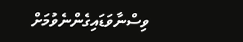ވިސްނާވަޑައިގެންނެވުމަށް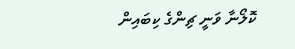ކޮލޯނާ ވަނީ ޗިންގެ ކިބައިން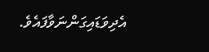އެދިވަޑައިގަންނަވާފައެވެ.